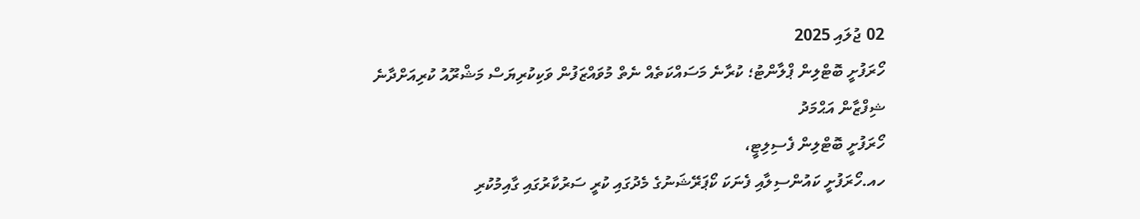02 ޖުލައި 2025
ހޯރަފުށީ ބޮޓްލިން ޕްލާންޓު؛ ކުރާނެ މަސައްކަތެއް ނެތް މުވައްޒަފުން ވަކިކުރިޔަސް މަޝްރޫއު ކުރިއަށްދާނެ
ޝިފްޒާން އަޙްމަދު
ހޯރަފުށީ ބޮޓްލިން ފެސިލިޓީ،
ހއ.ހޯރަފުށީ ކައުންސިލާއި ފެނަކަ ކޯޕަރޭޝަނުގެ މެދުގައި ކުރީ ސަރުކާރުގައި ގާއިމުކުރި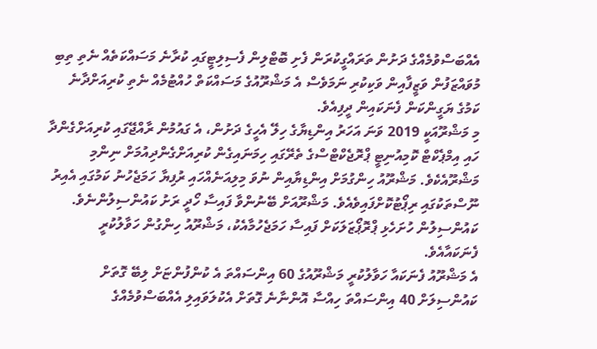އެއްބަސްވުމެއްގެ ދަށުން ތަރައްގީކުރަން ފެށި ބޮޓްލިން ފެސިލިޓީގައި ކުރާނެ މަސައްކަތެއް ނެތި ތިބި މުވައްޒަފުން ވަޒީފާއިން ވަކިކުރި ނަމަވެސް އެ މަޝްރޫއުގެ މަސައްކަތް ހުއްޓުމެއް ނެތި ކުރިއަށްދާނެ ކަމުގެ ޔަގީންކަން ފެނަކައިން ދީފިއެވެ.
މި މަޝްރޫއަކީ 2019 ވަނަ އަހަރު އިންޑިޔާގެ ހިލޭ އެހީގެ ދަށުން، އެ ގައުމުން ރާއްޖޭގައި ކުރިއަށްގެންދާ ހައި އިމްޕެކްޓް ކޮމިއުނިޓީ ޕްރޮޖެކްޓްސްގެ ތެރޭގައި ހިމަނައިގެން ކުރިއަށްގެންދިއުމަށް ނިންމި މަޝްރޫއެކެވެ. މަޝްރޫއު ހިންގުމަށް އިންޑިޔާއިން ނުވަ މިލިއަނެއްހައި ރުފިޔާ ހަމަޖެހުނު ކަމުގައި އެއިރު ނޫސްތަކުގައި ރިޕޯޓުކޮށްފައިވެއެވެ. މަޝްރޫއަށް ބޭނުންވާ ފައިސާ ހޯދީ ރަށު ކައުންސިލުންނެވެ. ކައުންސިލުން ހުށަހެޅި ޕްރޮޕޯޒަލަކަށް ފައިސާ ހަމަޖެހުމާއެކު، މަޝްރޫއު ހިންގުން ހަވާލުކުރީ ފެނަކައާއެވެ.
އެ މަޝްރޫއު ފެނަކައާ ހަވާލުކުރީ މަޝްރޫއުގެ 60 އިންސައްތަ އެ ކުންފުންޏަށް ލިބޭ ގޮތަށް ކައުންސިލަށް 40 އިންސައްތަ ހިއްސާ އޮންނާނެ ގޮތަށް އެކުލަވައިލި އެއްބަސްވުމެއްގެ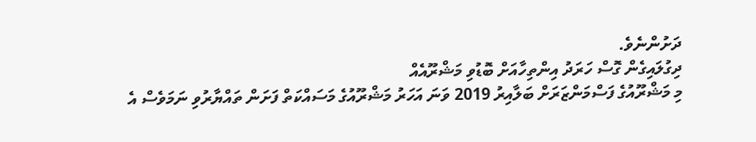ދަށުންނެވެ.
ދިގުލައިގެން ގޮސް ހަރަދު އިންތިހާއަށް ބޮޑުވި މަޝްރޫއެއް
މި މަޝްރޫއުގެ ފަސްމަންޒަރަށް ބަލާއިރު 2019 ވަނަ އަހަރު މަޝްރޫއުގެ މަސައްކަތް ފަށަން ތައްޔާރުވި ނަމަވެސް އެ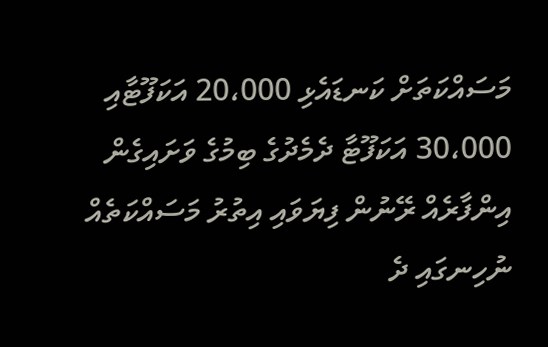މަސައްކަތަށް ކަނޑައެޅި 20،000 އަކަފޫޓާއި 30،000 އަކަފޫޓާ ދެމެދުގެ ބިމުގެ ވަށައިގެން އިންފާރެއް ރޭނުން ފިޔަވައި އިތުރު މަސައްކަތެއް ނުހިނގައި ދެ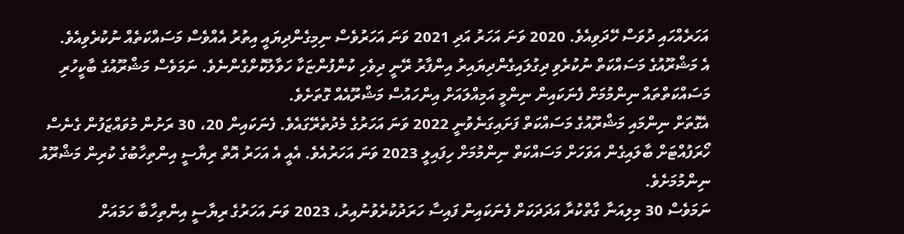އަހަރެއްހައި ދުވަސް ހޭދަވިއެވެ. 2020 ވަނަ އަހަރު އަދި 2021 ވަނަ އަހަރުވެސް ނިމިގެންދިޔައީ އިތުރު އެއްވެސް މަސައްކަތެއް ނުކުރެވިއެވެ.
އެ މަޝްރޫއުގެ މަސައްކަތް ނުކުރެވި ދިގުލައިގެންދިޔައިރު އިންފާރު ރޭނީ ދިވެހި ކުންފުންޏަކާ ހަވާލުކޮށްގެންނެވެ. ނަމަވެސް މަޝްރޫއުގެ ބާކީހުރި މަސައްކަތްތައް ނިންމުމަށް ފެނަކައިން ނިންމީ އަމިއްލައަށް އިންހައުސް މަޝްރޫއެއް ގޮތަށެވެ.
އެގޮތަށް ނިންމައި މަޝްރޫއުގެ މަސައްކަތް ފަށައިގަނެވުނީ 2022 ވަނަ އަހަރުގެ މެދުތެރޭގައެވެ. ފެނަކައިން 20، 30 ރަށުން މުވައްޒަފުން ގެނެސް ހޯރަފުއްޓަށް ބާލައިގެން އަވަހަށް މަސައްކަތް ނިންމުމަށް ހިފައިލީ 2023 ވަނަ އަހަރުއެވެ. އެއީ އެ އަހަރު އޮތް ރިޔާސީ އިންތިހާބުގެ ކުރިން މަޝްރޫއު ނިންމުމަށެވެ.
ނަމަވެސް 30 މިލިއަނާ ގާތްކުރާ އަދަދަކަށް ފެނަކައިން ފައިސާ ހަރަދުކުރެވުނުއިރު، 2023 ވަނަ އަހަރުގެ ރިޔާސީ އިންތިހާބާ ހަމައަށް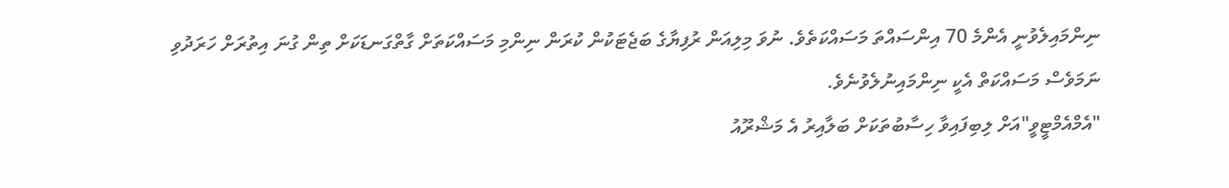ނިންމައިލެވުނީ އެންމެ 70 އިންސައްތަ މަސައްކަތެވެ. ނުވަ މިލިއަން ރުފިޔާގެ ބަޖެޓަކުން ކުރަން ނިންމި މަސައްކަތަށް ގާތްގަނޑަކަށް ތިން ގުނަ އިތުރަށް ހަރަދުވި ނަމަވެސް މަސައްކަތް އެކީ ނިންމައިނުލެވުނެވެ.
"އެމްއެމްޓީވީ"އަށް ލިބިފައިވާ ހިސާބުތަކަށް ބަލާއިރު އެ މަޝްރޫއު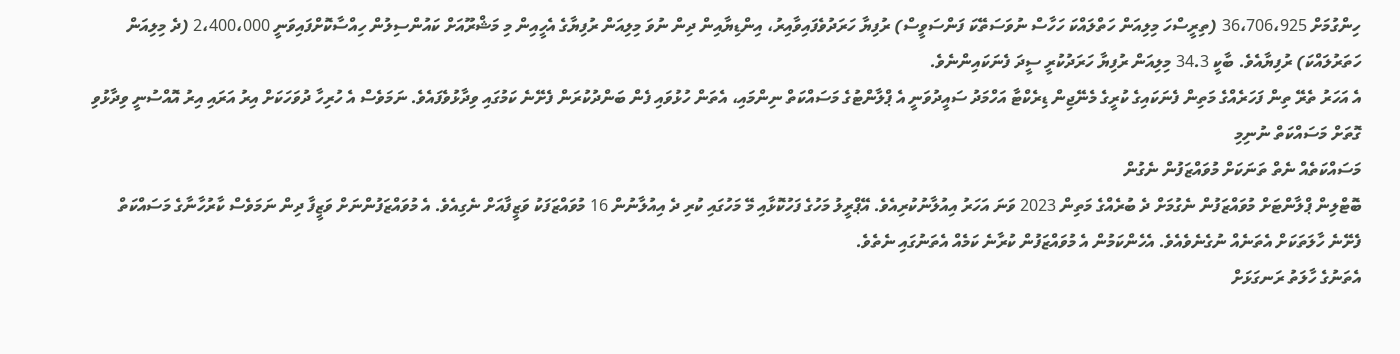ހިންގުމަށް 36،706،925 (ތިރީސްހަ މިލިއަން ހަތްލައްކަ ހަހާސް ނުވަސަތޭކަ ފަންސަވީސް) ރުފިޔާ ހަރަދުވެފައިވާއިރު، އިންޑިޔާއިން ދިން ނުވަ މިލިއަން ރުފިޔާގެ އެހީއިން މި މަޝްރޫއަށް ކައުންސިލުން ހިއްސާކޮށްފައިވަނީ 2،400،000 (ދެ މިލިއަން ހަތަރުލައްކަ) ރުފިޔާއެވެ. ބާކީ 34.3 މިލިއަން ރުފިޔާ ހަރަދުކުރީ ސީދަ ފެނަކައިންނެވެ.
އެ އަހަރު ތެރޭ ތިން ފަހަރެއްގެ މަތިން ފެނަކައިގެ ކުރީގެ މެނޭޖިން ޑިރެކްޓާ އަހްމަދު ސައީދުވަނީ އެ ޕްލާންޓުގެ މަސައްކަތް ނިންމައި، އެތަން ހުޅުވައި ފެން ބަންދުކުރަން ފެށޭނެ ކަމުގައި ވިދާޅުވެފައެވެ. ނަމަވެސް އެ ހުރިހާ ދުވަހަކަށް އިރު އަރައި އިރު އޮއްސުނީ ވިދާޅުވި ގޮތަށް މަސައްކަތް ނުނިމި
މަސައްކަތެއް ނެތް ތަނަކަށް މުވައްޒަފުން ނެގުން
ބޮޓްލިން ޕްލާންޓަށް މުވައްޒަފުން ނެގުމަށް ދެ ބުރެއްގެ މަތިން 2023 ވަނަ އަހަރު އިއުލާނުކުރިއެވެ. އޭޕްރީލު މަހުގެ ފަހުކޮޅާއި މޭ މަހުގައި ކުރި ދެ އިއުލާނުން 16 މުވައްޒަފަކު ވަޒީފާއަށް ނެގިއެވެ. އެ މުވައްޒަފުންނަށް ވަޒީފާ ދިން ނަމަވެސް ކާރުހާނާގެ މަސައްކަތް ފެށޭނެ ހާލަތަކަށް އެތަނެއް ނުގެނެވެއެވެ. އެހެންކަމުން އެ މުވައްޒަފުން ކުރާނެ ކަމެއް އެތަނުގައި ނެތެވެ.
އެތަނުގެ ހާލަތު ރަނގަޅަށް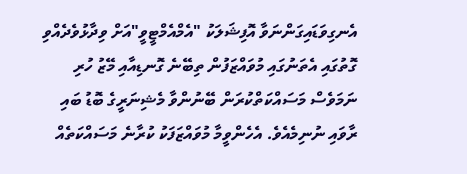އެނގިވަޑައިގަންނަވާ އޮފިޝަލަކު "އެމްއެމްޓީވީ"އަށް ވިދާޅުވެދެއްވި ގޮތުގައި އެތަނުގައި މުވައްޒަފުން ތިބޭނެ ގޮނޑިއާއި މޭޒު ހުރި ނަމަވެސް މަސައްކަތްކުރަން ބޭނުންވާ މެޝިނަރީގެ ބޮޑު ބައި ރާވައި ނުނިމެއެވެ. އެހެންވީމާ މުވައްޒަފަކު ކުރާނެ މަސައްކަތެއް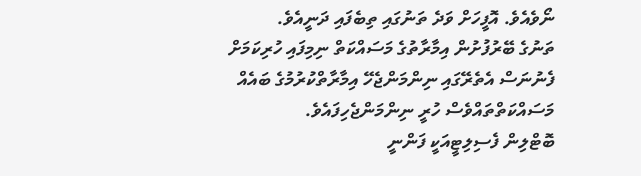ނޯވެއެވެ. އޮފީހަށް ވަދެ ތަނުގައި ތިބެފައި ދަނީއެވެ.
ތަނުގެ ބޭރުފުށުން އިމާރާތުގެ މަސައްކަތް ނިމިފައި ހުރިކަމަށް ފެނުނަސް އެތެރޭގައި ނިންމަންޖެހޭ އިމާރާތްކުރުމުގެ ބައެއް މަސައްކަތްތައްވެސް ހުރީ ނިންމަންޖެހިފައެވެ.
ބޮޓްލިން ފެސިލިޓީއަކީ ފަންނީ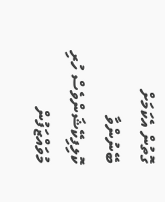ގޮތުން އެކަމަށް ބޭނުންވާ ކޮލިފިކޭޝަންވެސް ހުރި މުވައްޒަފުން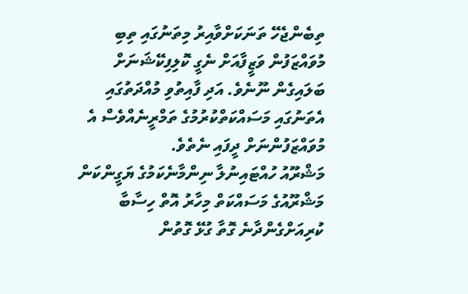ތިބެންޖެހޭ ތަނަކަށްވާއިރު މިތަނުގައި ތިބި މުވައްޒަފުން ވަޒީފާއަށް ނެގީ ކޮލިފިކޭޝަނަށް ބަލައިގެން ނޫނެވެ. އަދި ފާއިތުވި މުއްދަތުގައި އެތަނުގައި މަސައްކަތްކުރުމުގެ ތަމްރީނެއްވެސް އެ މުވައްޒަފުންނަށް ދީފައި ނެތެވެ.
މަޝްރޫއު ހުއްޓައިނުލާ ނިންމާނެކަމުގެ ޔަގީންކަން
މަޝްރޫއުގެ މަސައްކަތް މިހާރު އޮތް ހިސާބާ ކުރިއަށްގެންދާނެ ގޮތާ ގުޅޭ ގޮތުން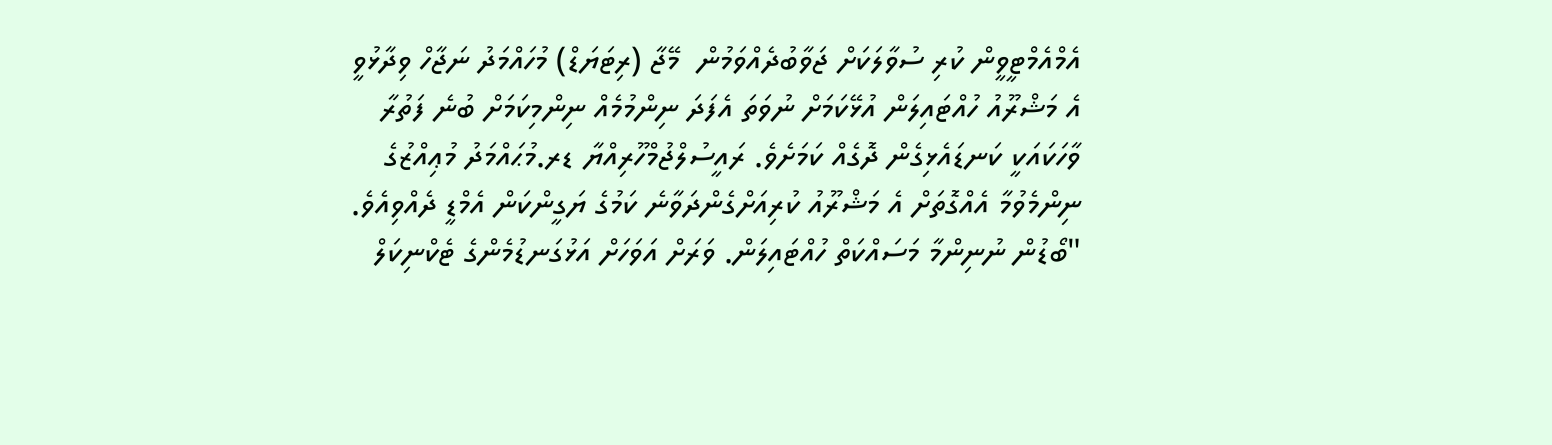އެމްއެމްޓީވީން ކުރި ސުވާލަކަށް ޖަވާބުދެއްވަމުން  މޭޖާ (ރިޓަޔަޑް) މުހައްމަދު ނަޖާހް ވިދާޅުވީ އެ މަޝްރޫއު ހުއްޓައިލަން އުޅޭކަމަށް ނުވަތަ އެފަދަ ނިންމުމެއް ނިންމިކަމަށް ބުނެ ފަތުރާ ވާހަކައަކީ ކަނޑައެޅިގެން ދޮގެއް ކަމަށެވެ. ރައީސުލްޖުމްހޫރިއްޔާ ޑރ.މުޙައްމަދު މުޢިއްޒުގެ ނިންމެވުމާ އެއްގޮތަށް އެ މަޝްރޫއު ކުރިއަށްގެންދަވާނެ ކަމުގެ ޔަގީންކަން އެމްޑީ ދެއްވިއެވެ.
"ބޯޑުން ނުނިންމާ މަސައްކަތް ހުއްޓައިލަން. ވަރަށް އަވަހަށް އަޅުގަނޑުމެންގެ ޓެކްނިކަލް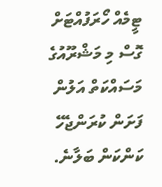ޓީމެއް ހޯރަފުއްޓަށް ގޮސް މި މަޝްރޫއުގެ މަސައްކަތް އަލުން ފަށަން ކުރަންޖެހޭ ކަންކަން ބަލާނެ.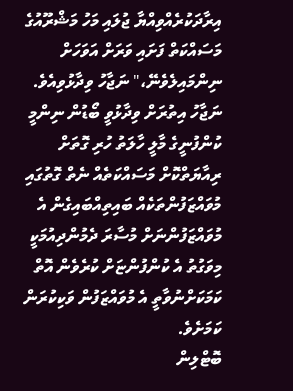އިރާދަކުރެއްވިއްޔާ ޖުލައި މަހު މަޝްރޫއުގެ މަސައްކަތް ފަށައި ވަރަށް އަވަހަށް ނިންމައިލެވެނޭ،" ނަޖާހު ވިދާޅުވިއެވެ.
ނަޖާހު އިތުރަށް ވިދާޅުވީ ބޯޑުން ނިންމީ ކުންފުނީގެ މާލީ ހާލަތު ހުރި ގޮތަށް ރިއާޔަތްކޮށް މަސައްކަތެއް ނެތް ގޮތުގައި މުވައްޒަފުންތަކެއް ބައިތިއްބައިގެން އެ މުވައްޒަފުންނަށް މުސާރަ ދެމުންދިއުމަކީ މިވަގުތު އެ ކުންފުންޏަށް ކުރެވެން އޮތް ކަމަކަށްނުވާތީ އެ މުވައްޒަފުން ވަކިކުރަން ކަމަށެވެ.
ބޮޓްލިން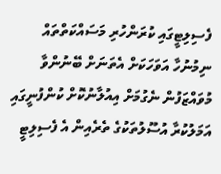ފެސިލިޓީގައި ކުރަންހުރި މަސައްކަތްތައް ނިމުނުހާ އަވަހަކަށް އެތަނަށް ބޭނުންވާ މުވައްޒަފުން ނެގުމަށް އިއުލާނުކޮށް ކުންފުނީގައި އަމަލުކުރާ އުސޫލުތަކުގެ ތެރެއިން އެ ފެސިލިޓީ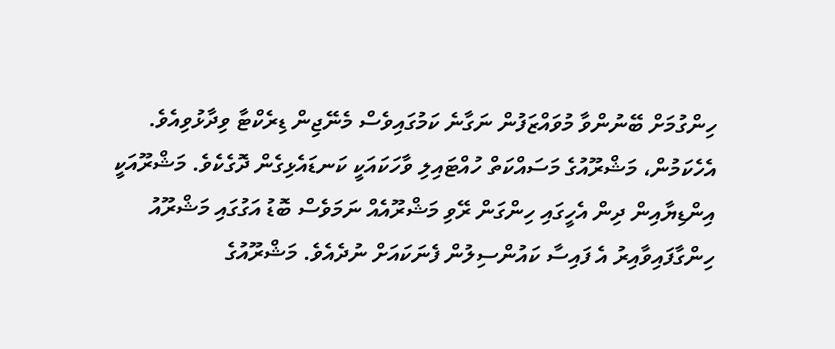ހިންގުމަށް ބޭނުންވާ މުވައްޒަފުން ނަގާނެ ކަމުގައިވެސް މެނޭޖިން ޑިރެކްޓާ ވިދާޅުވިއެވެ.
އެހެކަމުން، މަޝްރޫއުގެ މަސައްކަތް ހުއްޓައިލި ވާހަކައަކީ ކަނޑައެޅިގެން ދޮގެކެވެ. މަޝްރޫއަކީ އިންޑިޔާއިން ދިން އެހީގައި ހިންގަން ރޭވި މަޝްރޫއެއް ނަމަވެސް ބޮޑު އަގުގައި މަޝްރޫއު ހިންގާފައިވާއިރު އެ ފައިސާ ކައުންސިލުން ފެނަކައަށް ނުދެއެވެ. މަޝްރޫއުގެ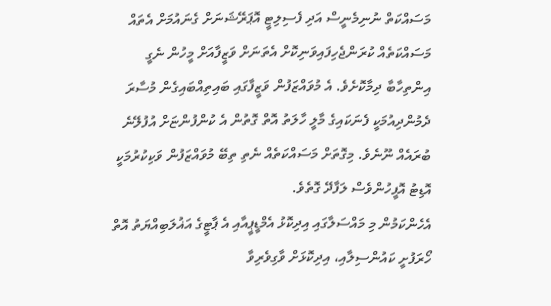މަސައްކަތް ނުނިމެނީސް އަދި ފެސިލިޓީ އޮޕަރޭޝަނަށް ގެނައުމަށް އެތައް މަސައްކަތެއް ކުރަންޖެހިފައިވަނިކޮށް އެތަނަށް ވަޒީފާއަށް މީހުން ނެގީ އިންތިހާބާ ދިމާކޮށެވެ. އެ މުވައްޒަފުން ވަޒީފާގައި ބައިތިއްބައިގެން މުސާރަ ދެމުންދިއުމަކީ ފެނަކައިގެ މާލީ ހާލަތު އޮތް ގޮތުން އެ ކުންފުންޏަށް އުފުލޭނެ ބުރައެއް ނޫނެވެ. މިގޮތަށް މަސައްކަތެއް ނެތި ތިބޭ މުވައްޒަފުން ވަކިކުރުމަކީ އޮޑިޓު އޮފީހުންވެސް ލަފާދޭ ގޮތެވެ.
އެހެންކަމުން މި މައްސަލާގައި އިދިކޮޅު އެމްޑީޕީއާއި އެ ޕާޓީގެ އަޣުލަބިއްޔަތު އޮތް ހޯރަފުށީ ކައުންސިލާއި، އިދިކޮޅަށް ވާގިވެރިވާ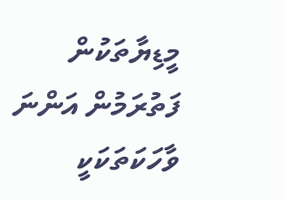މީޑިޔާތަކުން ފަތުރަމުން އަންނަ ވާހަކަތަކަކީ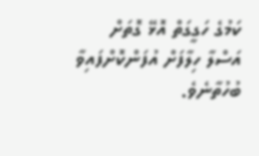ކަމުގެ ހަގީގަތް އޮޅޭ ގޮތަށް އަސްލާ ހިލާފަށް އުފަންކޮށްފައިވާ ބުހުތާނެވެ.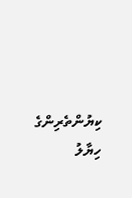ކިޔުންތެރިންގެ ހިޔާލު